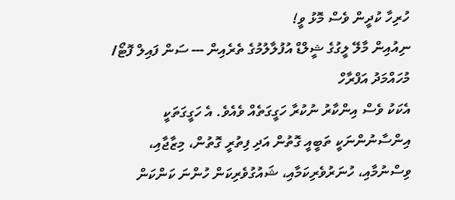ހުރިހާ ކުދީން ވެސް މޮޅު ވީ!
ނިއުއިން މާލޭ ލީގުގެ ޝީލްޑް އުފުލާލުމުގެ ތެރެއިން --- ސަން ފައިލް ފޮޓޯ/ މުހައްމަދު އަފްރާހް
އެކަކު ވެސް އިންކާރު ނުކުރާ ހަގީގަތެއް ވެއެވެ. އެ ހަގީގަތަކީ އިންސާނުންނަކީ ތަބީއީ ގޮތުން އަދި ފިތުރީ ގޮތުން، މިޒާޖާއި، ވިސްނުމާއި، ހުނަރުވެރިކަމާއި، ޝައުގުވެރިކަން ހުންނަ ކަންކަން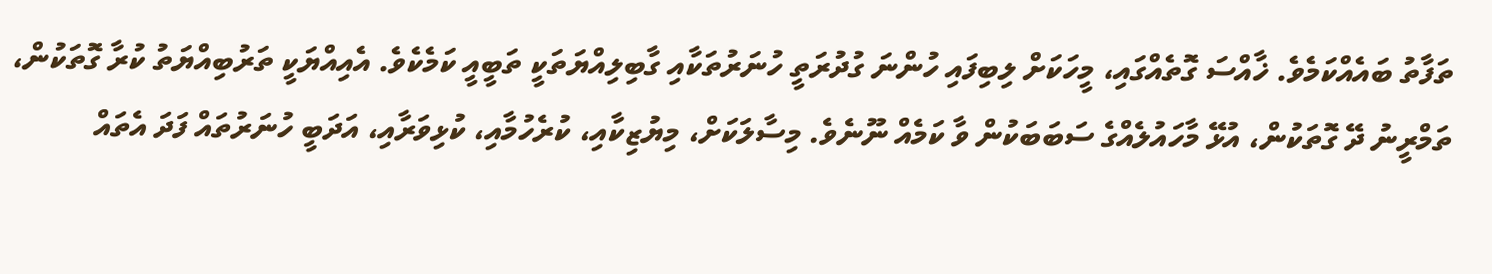ތަފާތު ބައެއްކަމެވެ. ޚާއްސަ ގޮތެއްގައި، މީހަކަށް ލިބިފައި ހުންނަ ގުދުރަތީ ހުނަރުތަކާއި ގާބިލިއްޔަތަކީ ތަބީއީ ކަމެކެވެ. އެއިއްޔަކީ ތަރުބިއްޔަތު ކުރާ ގޮތަކުން، ތަމްރީނު ދޭ ގޮތަކުން، އުޅޭ މާހައުލެއްގެ ސަބަބަކުން ވާ ކަމެއް ނޫނެވެ. މިސާލަކަށް، މިޔުޒިކާއި، ކުރެހުމާއި، ކުޅިވަރާއި، އަދަބީ ހުނަރުތައް ފަދަ އެތައް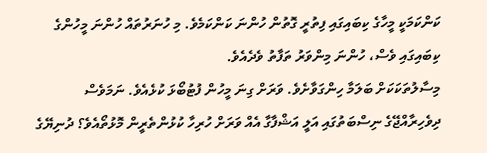ކަންކަމަކީ މީހާގެ ކިބައިގައި ފިތުރީ ގޮތުން ހުންނަ ކަންކަމެވެ. މި ހުނަރުތައް ހުންނަ މީހުންގެ ކިބައިގައި ވެސް، ހުންނަ މިންވަރު ތަފާތު ވެދެއެވެ.
މިސާލުތަކަކަށް ބަލަމާ ހިންގަވާށެވެ. ވަރަށް ގިނަ މީހުން ފުޓުބޯޅަ ކުޅެއެވެ. ނަމަވެސް ދިވެހިރާއްޖޭގެ ނިސްބަތުގައި އަލީ އަޝްފާގާ އެއް ވަރަށް ހުރިހާ ކުޅުންތެރީން މޮޅުތޯއެވެ؟ ދުނިޔޭގެ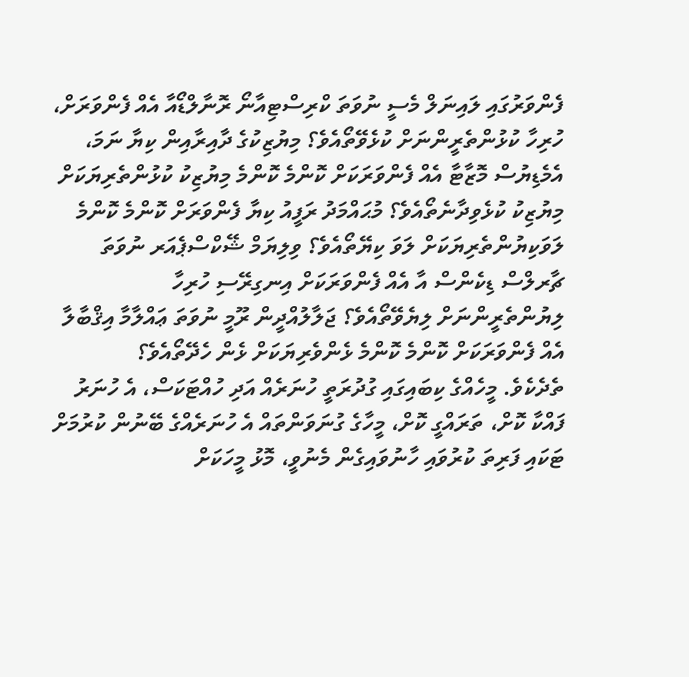ފެންވަރުގައި ލައިނަލް މެސީ ނުވަތަ ކްރިސްޓިއާނޯ ރޮނާލްޑޯއާ އެއް ފެންވަރަށް، ހުރިހާ ކުޅުންތެރީންނަށް ކުޅެވޭތޯއެވެ؟ މިޔުޒިކުގެ ދާއިރާއިން ކިޔާ ނަމަ، އެމެޑިޔުސް މޮޒާޓާ އެއް ފެންވަރަކަށް ކޮންމެ ކޮންމެ މިޔުޒިކު ކުޅުންތެރިޔަކަށް މިޔުޒިކު ކުޅެވިދާނެތޯއެވެ؟ މުޙައްމަދު ރަފީއު ކިޔާ ފެންވަރަށް ކޮންމެ ކޮންމެ ލަވަކިޔުންތެރިޔަކަށް ލަވަ ކިޔޭތޯއެވެ؟ ވިލިޔަމް ޝޭކްސްޕެއަރ ނުވަތަ ޗާރލްސް ޑިކެންސް އާ އެއް ފެންވަރަކަށް އިނގިރޭސި ހުރިހާ ލިޔުންތެރީންނަށް ލިޔެވޭތޯއެވެ؟ ޖަލާލުއްދީން ރޫމީ ނުވަތަ ޢައްލާމާ އިޤްބާލާ އެއް ފެންވަރަކަށް ކޮންމެ ކޮންމެ ޅެންވެރިޔަކަށް ޅެން ހެދޭތޯއެވެ؟
ތެދެކެވެ. މީހެއްގެ ކިބައިގައި ގުދުރަތީ ހުނަރެއް އަދި ހުއްޓަކަސް، އެ ހުނަރު ފައްކާ ކޮށް، ތަރައްގީ ކޮށް، މީހާގެ ގުނަވަންތައް އެ ހުނަރެއްގެ ބޭނުން ކުރުމަށް ޓަކައި ފަރިތަ ކުރުވައި ހާނުވައިގެން މެނުވީ، މޮޅު މީހަކަށް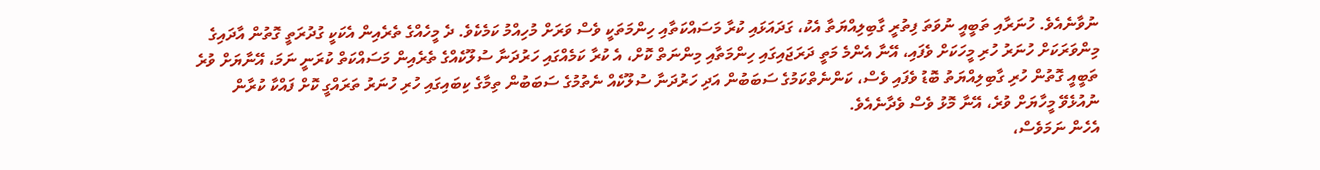ނުވާނެއެވެ. ހުނަރާއި ތަބީއީ ނުވަތަ ފިތުރީ ގާބިލިއްޔަތާ އެކު، ގަދައަޅައި ކުރާ މަސައްކަތާއި ހިންމަތަކީ ވެސް ވަރަށް މުހިއްމު ކަމެކެވެ. ދެ މީހެއްގެ ތެރެއިން އެކަކީ ގުދުރަތީ ގޮތުން އާދައިގެ މިންވަރަކަށް ހުނަރު ހުރި މީހަކަށް ވެފައި، އޭނާ އެންމެ މަތީ ދަރަޖައިގައި ހިންމަތާއި މިންނަތް ކޮށް، އެ ކުރާ ކަމެއްގައި ހަރުދަނާ ސުލޫކެއްގެ ތެރެއިން މަސައްކަތް ކުރަނީ ނަމަ، އޭނާޔަށް ވުރެ ތަބީއީ ގޮތުން ހުރި ގާބިލިއްޔަތު ބޮޑު ވެފައި ވެސް، ކަންނެތްކަމުގެ ސަބަބުން އަދި ހަރުދަނާ ސުލޫކެއް ނެތުމުގެ ސަބަބުން ތިމާގެ ކިބައިގައި ހުރި ހުނަރު ތަރައްގީ ކޮށް ފައްކާ ކުރާން ނުއުޅެވޭ މީހާޔަށް ވުރެ، އޭނާ މޮޅު ވެސް ވެދާނެއެވެ.
އެހެން ނަމަވެސް،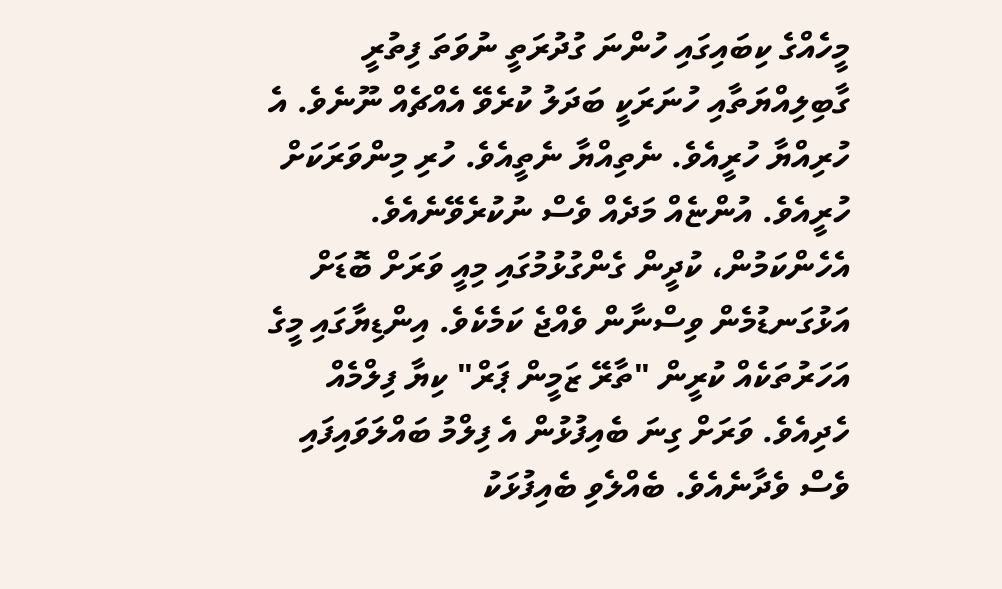މީހެއްގެ ކިބައިގައި ހުންނަ ގުދުރަތީ ނުވަތަ ފިތުރީ ގާބިލިއްޔަތާއި ހުނަރަކީ ބަދަލު ކުރެވޭ އެއްޗެއް ނޫނެވެ. އެ ހުރިއްޔާ ހުރީއެވެ. ނެތިއްޔާ ނެތީއެވެ. ހުރި މިންވަރަކަށް ހުރީއެވެ. އުންޏެއް މަދެއް ވެސް ނުކުރެވޭނެއެވެ.
އެހެންކަމުން، ކުދީން ގެންގުޅުމުގައި މިއީ ވަރަށް ބޮޑަށް އަޅުގަނޑުމެން ވިސްނާން ވެއްޖެ ކަމެކެވެ. އިންޑިޔާގައި މީގެ އަހަރުތަކެއް ކުރީން "ތާރޭ ޒަމީން ޕަރް" ކިޔާ ފިލްމެއް ހެދިއެވެ. ވަރަށް ގިނަ ބެއިފުޅުން އެ ފިލްމު ބައްލަވައިފައި ވެސް ވެދާނެއެވެ. ބެއްލެވި ބެއިފުޅަކު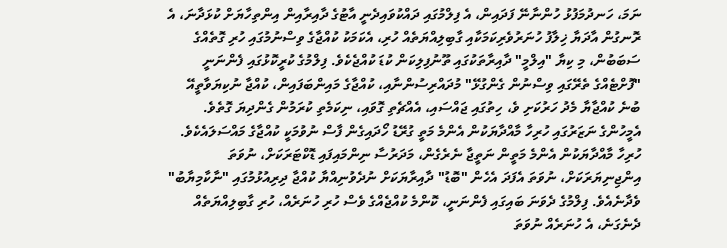ނަމަ، ހަނދުމަފުޅު ހުންނާނޭ ފަދައިން، އެ ފިލްމުގައި ދައްކުވައިދެނީ އާޓުގެ ދާއިރާއިން އިންތިހާޔަށް ކުޅަދާނަ، އެ ރޮނގުން އާދަޔާ ޚިލާފު ހުނަރުވެރިކަމަކާއި ގާބިލިއްޔަތެއް ހުރި، އެކަމަކު ކުއްޖާގެ ވިސްނުމުގައި ހުރި ގޮތެއްގެ ސަބަބުން، މި ކިޔާ "އިލްމީ" ދާއިރާތަކުގައި ތޫނުފިލިކަން ކުޑަ ކުއްޖެކެވެ. ފިލްމުގެ ކުރީކޮޅުގައި ފެންނަނީ "ފޮށްޓެއްގެ ތެރޭގައި ވިސްނުން ގެންގުޅޭ" މުދައްރިސުންނާއި، ކުއްޖާގެ މައިންބަފައިން، ކުއްޖާ ނުކިޔަވާތީއޭ ބުނެ ކުއްޖާޔާ މެދު ހަރުކަށި ވެ، ހިތުގައި ޖައްސައި، އެއްޗެތި ގޮވައި، ނިކަމެތި ކުރަމުން ގެންދިޔަ ގޮތެވެ. އެމީހުންގެ ނަޒަރުގައި ހުރިހާ މާއްދާޔަކުން އެންމެ މަތީ ގުރޭޑު ހޯދައިގެން ފާސް ނުވުމަކީ ކުއްޖާގެ މައްސަލައެކެވެ. ހުރިހާ މާއްދާޔަކުން އެންމެ މަތީން ނަތީޖާ ނެރެގެން، މަދަރުސާ ނިންމައިފައި ޑޮކްޓަރަކަށް، ނުވަތަ އިންޖިނިޔަރަކަށް، ނުވަތަ އެފަދަ އެހެން "ބޮޑު" ދާއިރާޔަކަށް ނުދެވުނިއްޔާ ކުއްޖާ ދިރިއުޅުމުގައި "ނާކާމިޔާބު" ވެދާނެއެވެ. ފިލްމުގެ ދެވަނަ ބައިގައި ފެންނަނީ، ކޮންމެ ކުއްޖެއްގެ ވެސް ހުރި ހުނަރެއް، ހުރި ގާބިލިއްޔަތެއް ދެނެގަނެ، އެ ހުނަރެއް ނުވަތަ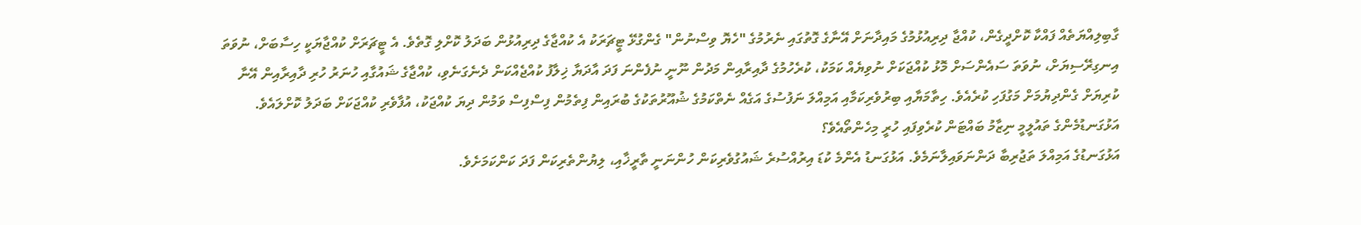ގާބިލިއްޔަތެއް ފައްކާ ކޮށްދީގެން، ކުއްޖާ ދިރިއުޅުމުގެ މައިދާނަށް އޭނާގެ ގޮތުގައި ނެރުމުގެ "ހެޔޮ ވިސްނުން" ގެންގުޅޭ ޓީޗަރަކު އެ ކުއްޖާގެ ދިރިއުޅުން ބަދަލު ކޮށްލި ގޮތެވެ. އެ ޓީޗަރަށް ކުއްޖާޔަކީ ހިސާބަށް، ނުވަތަ އިނގިރޭސިޔަށް، ނުވަތަ ސައެންސަށް މޮޅު ކުއްޖަކަށް ނުވިޔެއް ކަމަކު، ކުރެހުމުގެ ދާއިރާއިން މަދުން ނޫނީ ނުފެންނަ ފަދަ އާދަޔާ ޚިލާފު ކުއްޖެއްކަން ދެނެގަނެވި، ކުއްޖާގެ ޝައުގާއި ހުނަރު ހުރި ދާއިރާއިން އޭނާ ކުރިޔަށް ގެންދިޔުމަށް މަގުފަހި ކުރެއެވެ. ހިތާމަޔާއި ބިރުވެރިކަމާއި އަމިއްލަ ނަފުސުގެ އަގެއް ނެތްކަމުގެ ޝުއޫރުތަކުގެ ބުރައިން ފިތެމުން ފިސްފިސް ވަމުން ދިޔަ ކުއްޖަކު، އުފާވެރި ކުއްޖަކަށް ބަދަލު ކޮށްލައެވެ.
އަޅުގަނޑުމެންގެ ތައުލީމީ ނިޒާމު ބައްޓަން ކުރެވިފައި ހުރީ މިހެންތޯއެވެ؟
އަޅުގަނޑުގެ އަމިއްލަ ތަޖުރިބާ ދަންނަވައިލާނަމެވެ. އަޅުގަނޑު އެންމެ ކުޑަ އިރުއްސުރެ ޝައުގުވެރިކަން ހުންނަނީ ތާރީޚާއި، ލިޔުންތެރިކަން ފަދަ ކަންކަމަށެވެ.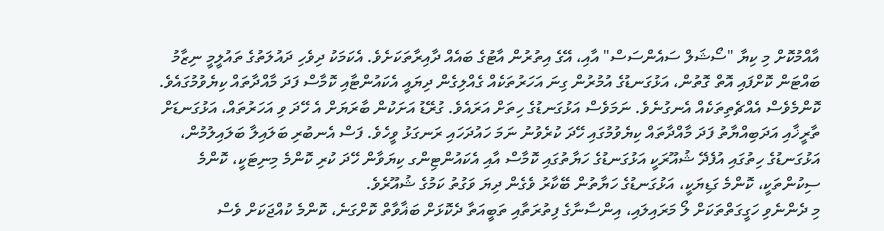އާއްމުކޮށް މި ކިޔާ "ސޯޝަލް ސައެންސަސް" އާއި، އޭގެ އިތުރުން އާޓުގެ ބައެއް ދާއިރާތަކަށެވެ. އެކަމަކު ދިވެހި ދައުލަތުގެ ތައުލީމީ ނިޒާމު ބައްޓަން ކޮށްފައި އޮތް ގޮތުން، އަޅުގަނޑުގެ އުމުރުން ގިނަ އަހަރުތަކެއް ގެއްލިގެން ދިޔައީ އެކައުންޓާއި ކޮމާސް ފަދަ މާއްދާތައް ކިޔެވުމުގައެވެ. ކޮންމެވެސް އެއްޗެތިތަކެއް އެނގުނެވެ. ނަމަވެސް އަޅުގަނޑުގެ ހިތަށް އަރައެވެ. ގުރޭޑު އަށަކުން ބާރަޔަށް އެ ހޭދަ ވި އަހަރުތައް، އަޅުގަނޑަށް ތާރީޚާއި އަދަބިއްޔާތު ފަދަ މާއްދާތައް ކިޔެވުމުގައި ހޭދަ ކުރެވުނު ނަމަ ހައުދަހައި ރަނގަޅު ވީހެވެ. ފަސް އެނބުރި ބަލައިލާ ބަލައިލުމުން، އަޅުގަނޑުގެ ހިތުގައި އުފެދޭ ޝުއޫރަކީ އަޅުގަނޑުގެ ހަޔާތުގައި ކޮމާސް އާއި އެކައުންޓިންގ ކިޔަވާން ހޭދަ ކުރި ކޮންމެ މިނިޓަކީ، ކޮންމެ ސިކުންތަކީ، ކޮންމެ ގަޑިޔަކީ، އަޅުގަނޑުގެ ހަޔާތުން ބޭކާރު ވެގެން ދިޔަ ވަގުތު ކަމުގެ ޝުއޫރެވެ.
މި ދެންނެވި ހަގީގަތްތަކަށް ލޯ މަރައިލައި، އިންސާނާގެ ފިތުރަތާއި ތަބީއަތާ ދެކޮޅަށް ބަޣާވާތް ކޮށްގަނެ، ކޮންމެ ކުއްޖަކަށް ވެސް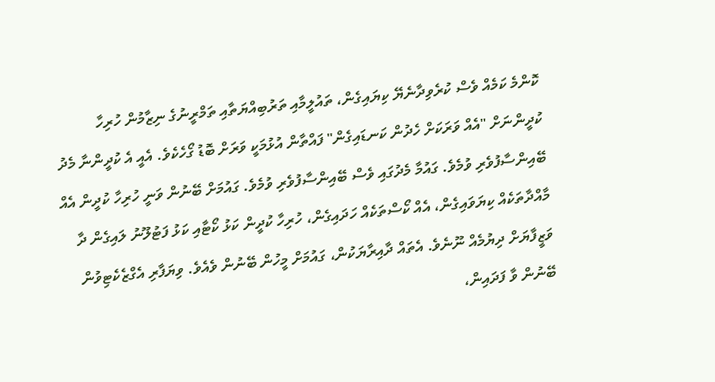ކޮންމެ ކަމެއް ވެސް ކުރެވިދާނެޔޭ ކިޔައިގެން، ތައުލީމާއި ތަރުބިއްޔަތާއި ތަމްރީނުގެ ނިޒާމުން ހުރިހާ ކުދީންނަށް "އެއް ވަރަކަށް ހެދުން ކަނޑައިގެން" ފައްތާން އުޅުމަކީ ވަރަށް ބޮޑު ގޯހެކެވެ. އެއީ އެ ކުދީންނާ މެދު ބޭއިންސާފުވެރި ވުމެވެ. ގައުމާ މެދުގައި ވެސް ބޭއިންސާފުވެރި ވުމެވެ. ގައުމަށް ބޭނުން ވަނީ ހުރިހާ ކުދީން އެއް މާއްދާތަކެއް ކިޔަވައިގެން، އެއް ކޯސްތަކެއް ހަދައިގެން، ހުރިހާ ކުދީން ކަޅު ކޯޓާއި ކަޅު ފަޓުލޫނު ލައިގެން ދާ ވަޒީފާޔަށް ދިޔުމެއް ނޫނެވެ. އެތައް ދާއިރާޔަކުން، ގައުމަށް މީހުން ބޭނުން ވެއެވެ. ވިޔަފާރި އެގްޒެކެޓިވުން ބޭނުން ވާ ފަދައިން،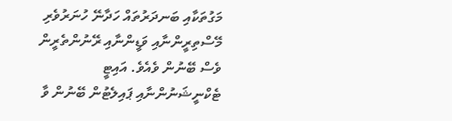މަގުތަކާއި ބަނދަރުތައް ހަދާނޭ ހުނަރުވެރި މޭސްތިރީންނާއި ވަޑީންނާއި ރޭނުންތެރީން ވެސް ބޭނުން ވެއެވެ. އައިޓީ ޓެކްނީޝަނުންނާއި ޕައިލެޓުން ބޭނުން ވާ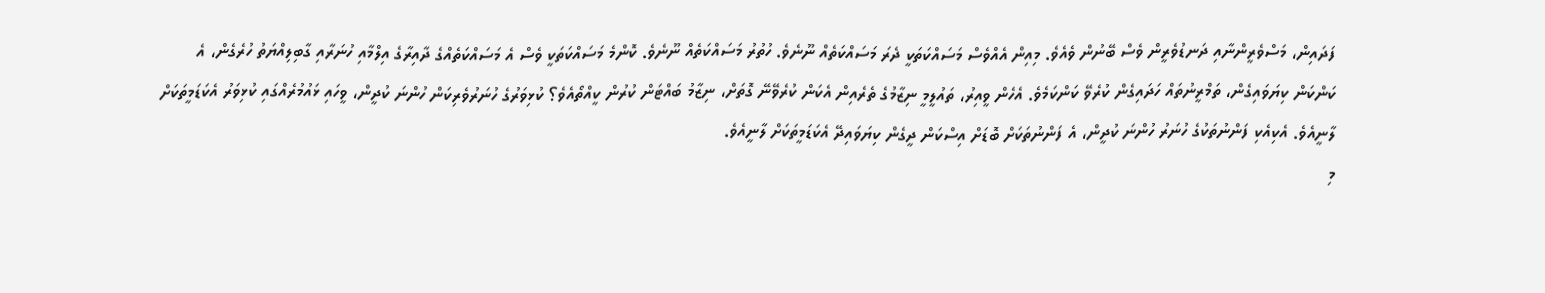ފަދައިން، މަސްވެރީންނާއި ދަނޑުވެރީން ވެސް ބޭނުން ވެއެވެ. މިއިން އެއްވެސް މަސައްކަތަކީ ދެރަ މަސައްކަތެއް ނޫނެވެ. ހުތުރު މަސައްކަތެއް ނޫނެވެ. ކޮންމެ މަސައްކަތަކީ ވެސް އެ މަސައްކަތެއްގެ ދާއިރާގެ އިލްމާއި ހުނަރާއި ގާބިލިއްޔަތު ހުރެގެން، އެ ކަންކަން ކިޔަވައިގެން، ތަމްރީނުތައް ހަދައިގެން ކުރެވޭ ކަންކަމެވެ. އެހެން ވީއިރު، ތައުލީމީ ނިޒާމުގެ ތެރެއިން އެކަން ކުރެވޭނޭ ގޮތަށް، ނިޒާމު ބައްޓަން ކުރުން ކީއްތޯއެވެ؟ ކުޅިވަރުގެ ހުނަރުވެރިކަން ހުންނަ ކުދީން، ވީހައި ޅައުމުރެއްގައި ކުޅިވަރު އެކަޑަމީތަކަށް ލާނީއެވެ. އެކިއެކި ފަންނުތަކުގެ ހުނަރު ހުންނަ ކުދީން، އެ ފަންނުތަކަށް ބޮޑަށް އިސްކަން ދީގެން ކިޔަވައިދޭ އެކަޑަމީތަކަށް ލާނީއެވެ.
މި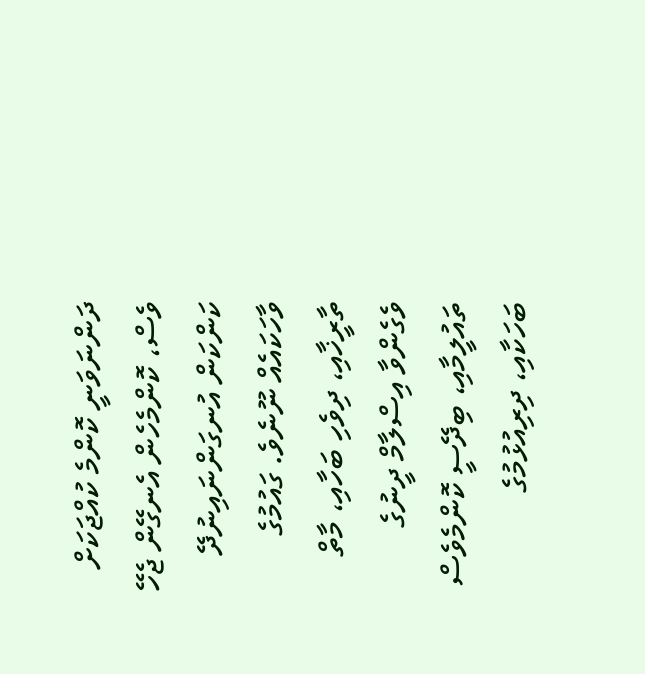ދަންނަވަނީ ކޮންމެ ކުއްޖަކަށް ވެސް، ކޮންމެހެން އެނގޭން ޖެހޭ ކަންކަން އުނގަންނައިނުދޭ ވާހަކައެއް ނޫނެވެ. ގައުމުގެ ތާރީޚާއި، ދިވެހި ބަހާއި، މާތް ވެގެންވާ އިސްލާމް ދީނުގެ ތައުލީމާއި، ބިދޭސީ ކޮންމެވެސް ބަހަކާއި، ދިރިއުޅުމުގެ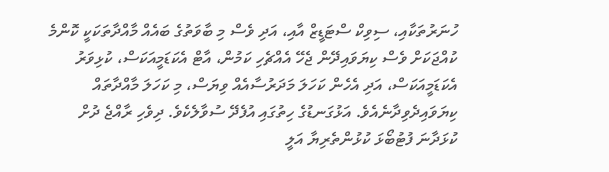ހުނަރުތަކާއި، ސިވިކް ސްޓަޑީޒް އާއި، އަދި ވެސް މި ބާވަތުގެ ބައެއް މާއްދާތަކަކީ ކޮންމެ ކުއްޖަކަށް ވެސް ކިޔަވައިދޭން ޖެހޭ އެއްޗެހި ކަމުން، އާޓް އެކަޑަމީއަކަސް، ކުޅިވަރު އެކަޑަމީއަކަސް، އަދި އެހެން ކަހަލަ މަދަރުސާއެއް ވިޔަސް، މި ކަހަލަ މާއްދާތައް ކިޔަވައިދެވިދާނެއެވެ. އަޅުގަނޑުގެ ހިތުގައި އުފެދޭ ސުވާލެކެވެ. ދިވެހި ރާއްޖެ ދުށް ކުޅަދާނަ ފުޓުބޯޅަ ކުޅުންތެރިޔާ އަލީ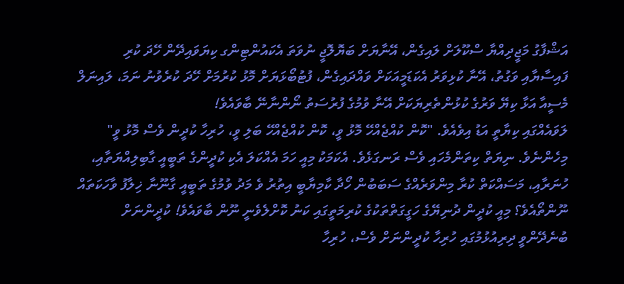އަޝްފާގު މަޖީދިއްޔާ ސްކޫލަށް ލައިގެން، އޭނާޔަށް ބަޔޮލޮޖީ ނުވަތަ އެކައުންޓިންގ ކިޔަވައިދޭން ހޭދަ ކުރި ފައިސާޔާއި ވަގުތު، އޭނާ ކުޅިވަރު އެކަޑަމީއަކަށް ވައްދައިގެން، ފުޓުބޯޅަޔަށް މޮޅު ކުރުމަށް ހޭދަ ކުރެވުނު ނަމަ، ލައިނަލް މެސީއާ އަޅާ ކިޔޭ ވަރުގެ ކުޅުންތެރިޔަކަށް އޭނާ ވުމުގެ ފުރުސަތު ނޯންނާނޭ ބާވައެވެ!
ލަވައެއްގައި ކިޔާތީ އަޑު އިވެއެވެ. "ކޮން ކުއްޖެއްހޭ މޮޅު ވީ، ކޮން ކުއްޖެއްހޭ ބަލި ވީ، ހުރިހާ ކުދީން ވެސް މޮޅު ވީ" މިހެންނެވެ. ނިޔަތް ކިތަންމެހައި ވެސް ރަނގަޅެވެ. އެކަމަކު މިއީ ހަމަ އެއްކަލަ އެކި ކުދީންގެ ތަބީއީ ގާބިލިއްޔަތާއި، ހުނަރާއި، މަސައްކަތް ކުރާ މިންވަރެއްގެ ސަބަބުން ހޯދާ ކާމިޔާބީ އިތުރު ވެ މަދު ވުމުގެ ތަބީއީ ގާނޫނާ ޚިލާފު ވާހަކަތައް ނޫންތޯއެވެ؟ މިއީ ކުދީން ދުނިޔޭގެ ހަގީގަތްތަކުގެ ކުރިމަތީގައި ކަނު ކޮށްލެވެނީ ނޫން ބާވައެވެ! ކުދީންނަށް ބުނެދޭންވީ ދިރިއުޅުމުގައި ހުރިހާ ކުދީންނަށް ވެސް، ހުރިހާ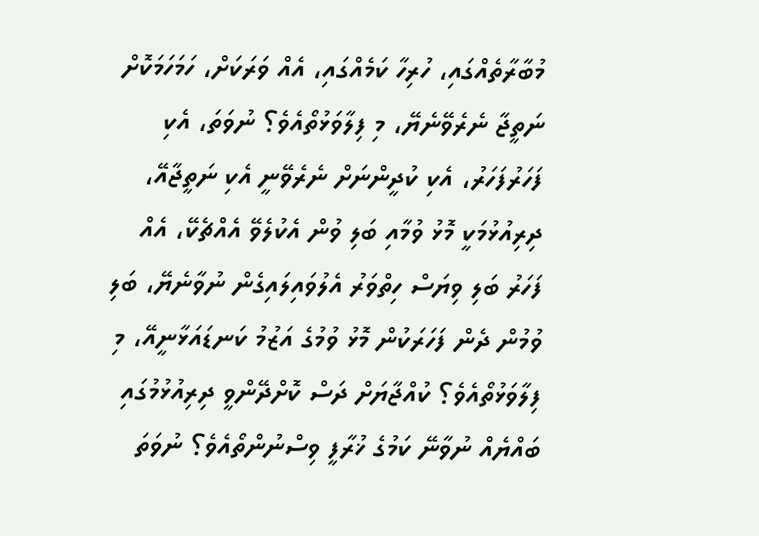މުބާރާތެއްގައި، ހުރިހާ ކަމެއްގައި، އެއް ވަރަކަށް، ހަމަހަމަކޮށް ނަތީޖާ ނެރެވޭނެޔޭ، މި ފިލާވަޅުތޯއެވެ؟ ނުވަތަ، އެކި ފަހަރުފަހަރު، އެކި ކުދީންނަށް ނެރެވޭނީ އެކި ނަތީޖާއޭ، ދިރިއުޅުމަކީ މޮޅު ވުމާއި ބަލި ވުން އެކުލެވޭ އެއްޗެކޭ، އެއް ފަހަރު ބަލި ވިޔަސް ހިތްވަރު އެލުވައިލައިގެން ނުވާނެޔޭ، ބަލި ވުމުން ދެން ފަހަރަކުން މޮޅު ވުމުގެ އަޒުމު ކަނޑައަޅާނީއޭ، މި ފިލާވަޅުތޯއެވެ؟ ކުއްޖާޔަށް ދަސް ކޮށްދޭންވީ ދިރިއުޅުމުގައި ބައްޔެއް ނުވާނޭ ކަމުގެ ޚުރާފީ ވިސްނުންތޯއެވެ؟ ނުވަތަ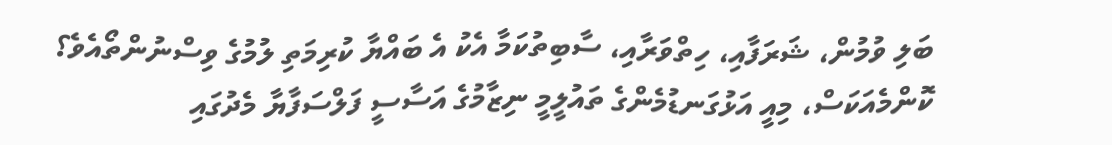ބަލި ވުމުން، ޝަރަފާއި، ހިތްވަރާއި، ސާބިތުކަމާ އެކު އެ ބައްޔާ ކުރިމަތި ލުމުގެ ވިސްނުންތޯއެވެ؟
ކޮންމެއަކަސް، މިއީ އަޅުގަނޑުމެންގެ ތައުލީމީ ނިޒާމުގެ އަސާސީ ފަލްސަފާޔާ މެދުގައި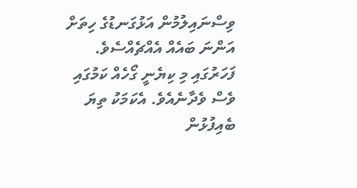ވިސްނައިލުމުން އަޅުގަނޑުގެ ހިތަށް އަންނަ ބައެއް އެއްޗެއްސެވެ. ފަހަރުގައި މި ކިޔެނީ ގޯހެއް ކަމުގައި ވެސް ވެދާނެއެވެ. އެކަމަކު ތިޔަ ބެއިފުޅުން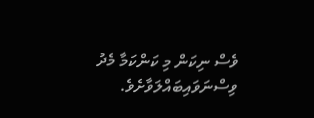ވެސް ނިކަން މި ކަންކަމާ މެދު ވިސްނަވައިބައްލަވާށެވެ.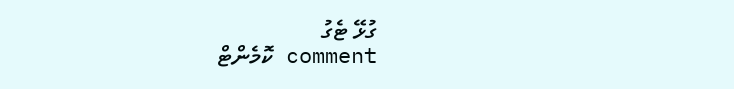ގުޅޭ ޓެގު
comment ކޮމެންޓް